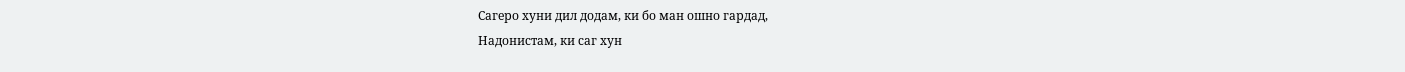Сагеро хуни дил додам, ки бо ман ошно гардад,
Надонистам, ки саг хун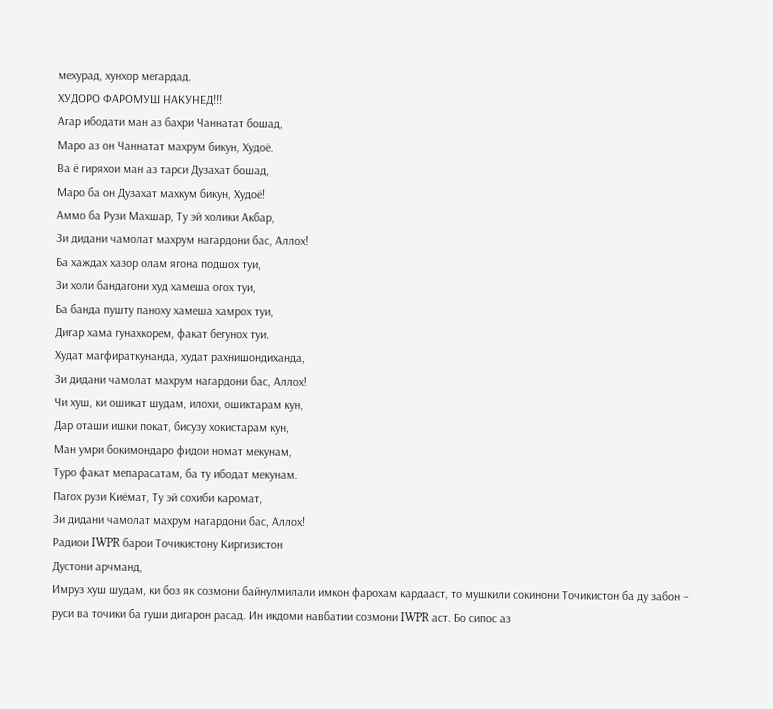мехурад, хунхор мегардад.
ХУДОРО ФАРОМУШ НАКУНЕД!!!
Агар ибодати ман аз бахри Чаннатат бошад,
Маро аз он Чаннатат махрум бикун, Худоё.
Ва ё гиряхои ман аз тарси Дузахат бошад,
Маро ба он Дузахат махкум бикун, Худоё!
Аммо ба Рузи Махшар, Ту эй холики Акбар,
Зи дидани чамолат махрум нагардони бас, Аллох!
Ба хаждах хазор олам ягона подшох туи,
Зи холи бандагони худ хамеша огох туи,
Ба банда пушту паноху хамеша хамрох туи,
Дигар хама гунахкорем, факат бегунох туи.
Худат магфираткунанда, худат рахнишондиханда,
Зи дидани чамолат махрум нагардони бас, Аллох!
Чи хуш, ки ошикат шудам, илохи, ошиктарам кун,
Дар оташи ишки покат, бисузу хокистарам кун,
Ман умри бокимондаро фидои номат мекунам,
Туро факат мепарасатам, ба ту ибодат мекунам.
Пагох рузи Киёмат, Ту эй сохиби каромат,
Зи дидани чамолат махрум нагардони бас, Аллох!
Радиои IWPR барои Точикистону Киргизистон
Дустони арчманд,
Имруз хуш шудам, ки боз як созмони байнулмилали имкон фарохам кардааст, то мушкили сокинони Точикистон ба ду забон – руси ва точики ба гуши дигарон расад. Ин икдоми навбатии созмони IWPR аст. Бо сипос аз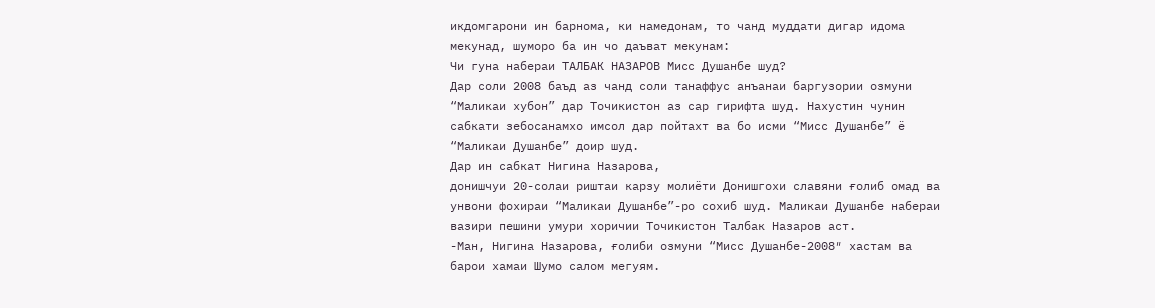икдомгарони ин барнома, ки намедонам, то чанд муддати дигар идома мекунад, шуморо ба ин чо даъват мекунам:
Чи гуна набераи ТАЛБАК НАЗАРОВ Мисс Душанбе шуд?
Дар соли 2008 баъд аз чанд соли танаффус анъанаи баргузории озмуни “Маликаи хубон” дар Точикистон аз сар гирифта шуд. Нахустин чунин сабкати зебосанамхо имсол дар пойтахт ва бо исми “Мисс Душанбе” ё “Маликаи Душанбе” доир шуд.
Дар ин сабкат Нигина Назарова,
донишчуи 20-солаи риштаи карзу молиёти Донишгохи славяни ғолиб омад ва унвони фохираи “Маликаи Душанбе”-ро сохиб шуд. Маликаи Душанбе набераи вазири пешини умури хоричии Точикистон Талбак Назаров аст.
-Ман, Нигина Назарова, ғолиби озмуни “Мисс Душанбе-2008″ хастам ва барои хамаи Шумо салом мегуям.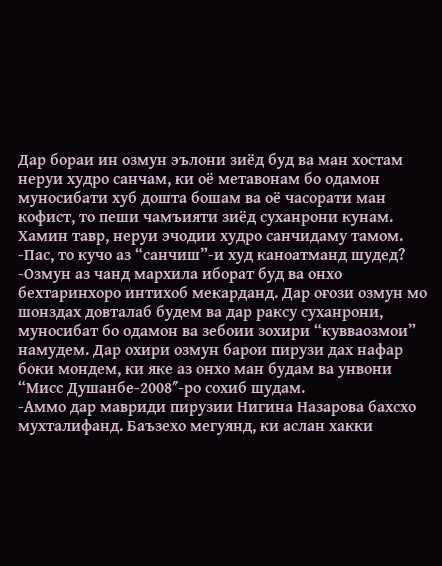Дар бораи ин озмун эълони зиёд буд ва ман хостам неруи худро санчам, ки оё метавонам бо одамон муносибати хуб дошта бошам ва оё часорати ман кофист, то пеши чамъияти зиёд суханрони кунам. Хамин тавр, неруи эчодии худро санчидаму тамом.
-Пас, то кучо аз “санчиш”-и худ каноатманд шудед?
-Озмун аз чанд мархила иборат буд ва онхо бехтаринхоро интихоб мекарданд. Дар оғози озмун мо шонздах довталаб будем ва дар раксу суханрони, муносибат бо одамон ва зебоии зохири “кувваозмои” намудем. Дар охири озмун барои пирузи дах нафар боки мондем, ки яке аз онхо ман будам ва унвони “Мисс Душанбе-2008″-ро сохиб шудам.
-Аммо дар мавриди пирузии Нигина Назарова бахсхо мухталифанд. Баъзехо мегуянд, ки аслан хакки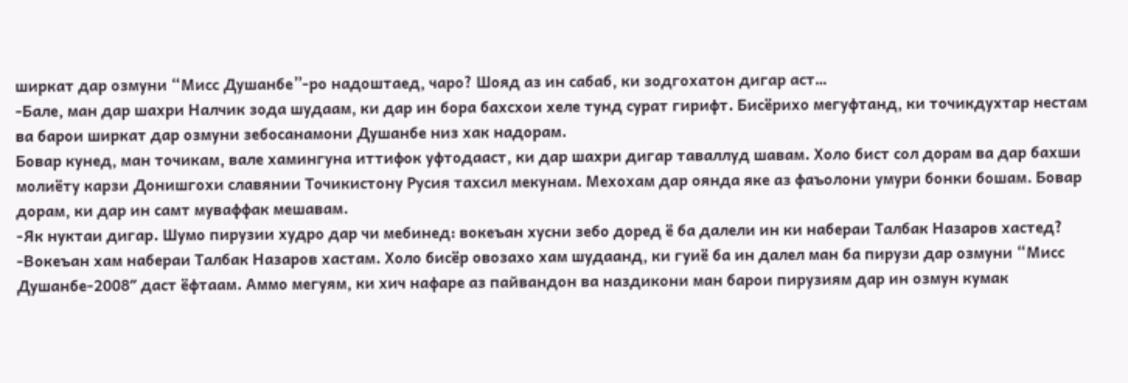ширкат дар озмуни “Мисс Душанбе”-ро надоштаед, чаро? Шояд аз ин сабаб, ки зодгохатон дигар аст…
-Бале, ман дар шахри Налчик зода шудаам, ки дар ин бора бахсхои хеле тунд сурат гирифт. Бисёрихо мегуфтанд, ки точикдухтар нестам ва барои ширкат дар озмуни зебосанамони Душанбе низ хак надорам.
Бовар кунед, ман точикам, вале хамингуна иттифок уфтодааст, ки дар шахри дигар таваллуд шавам. Холо бист сол дорам ва дар бахши молиёту карзи Донишгохи славянии Точикистону Русия тахсил мекунам. Мехохам дар оянда яке аз фаъолони умури бонки бошам. Бовар дорам, ки дар ин самт муваффак мешавам.
-Як нуктаи дигар. Шумо пирузии худро дар чи мебинед: вокеъан хусни зебо доред ё ба далели ин ки набераи Талбак Назаров хастед?
-Вокеъан хам набераи Талбак Назаров хастам. Холо бисёр овозахо хам шудаанд, ки гуиё ба ин далел ман ба пирузи дар озмуни “Мисс Душанбе-2008″ даст ёфтаам. Аммо мегуям, ки хич нафаре аз пайвандон ва наздикони ман барои пирузиям дар ин озмун кумак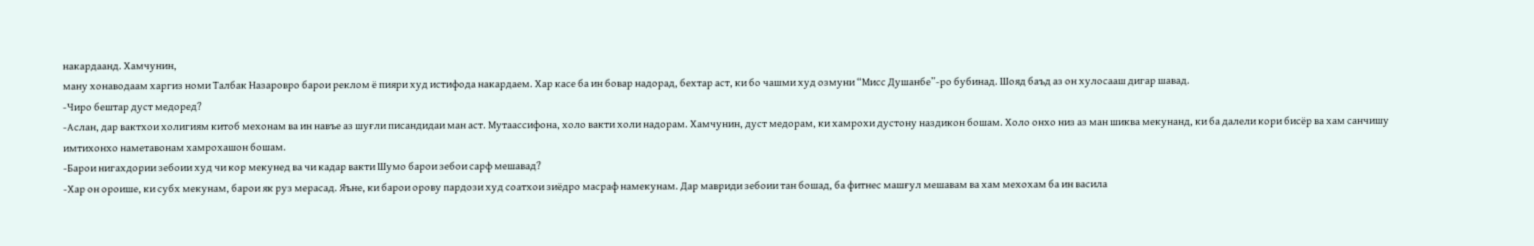накардаанд. Хамчунин,
ману хонаводаам харгиз номи Талбак Назаровро барои реклом ё пияри худ истифода накардаем. Хар касе ба ин бовар надорад, бехтар аст, ки бо чашми худ озмуни “Мисс Душанбе”-ро бубинад. Шояд баъд аз он хулосааш дигар шавад.
-Чиро бештар дуст медоред?
-Аслан, дар вактхои холигиям китоб мехонам ва ин навъе аз шуғли писандидаи ман аст. Мутаассифона, холо вакти холи надорам. Хамчунин, дуст медорам, ки хамрохи дустону наздикон бошам. Холо онхо низ аз ман шиква мекунанд, ки ба далели кори бисёр ва хам санчишу имтихонхо наметавонам хамрохашон бошам.
-Барои нигахдории зебоии худ чи кор мекунед ва чи кадар вакти Шумо барои зебои сарф мешавад?
-Хар он ороише, ки субх мекунам, барои як руз мерасад. Яъне, ки барои орову пардози худ соатхои зиёдро масраф намекунам. Дар мавриди зебоии тан бошад, ба фитнес машғул мешавам ва хам мехохам ба ин васила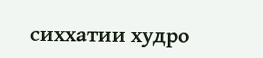сиххатии худро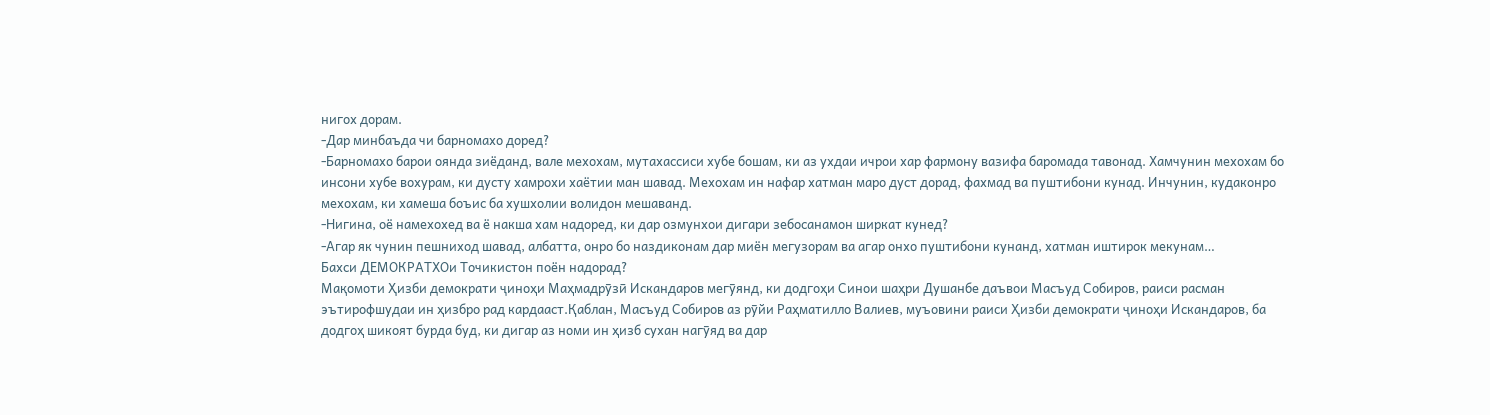нигох дорам.
-Дар минбаъда чи барномахо доред?
-Барномахо барои оянда зиёданд, вале мехохам, мутахассиси хубе бошам, ки аз ухдаи ичрои хар фармону вазифа баромада тавонад. Хамчунин мехохам бо инсони хубе вохурам, ки дусту хамрохи хаётии ман шавад. Мехохам ин нафар хатман маро дуст дорад, фахмад ва пуштибони кунад. Инчунин, кудаконро мехохам, ки хамеша боъис ба хушхолии волидон мешаванд.
-Нигина, оё намехохед ва ё накша хам надоред, ки дар озмунхои дигари зебосанамон ширкат кунед?
-Агар як чунин пешниход шавад, албатта, онро бо наздиконам дар миён мегузорам ва агар онхо пуштибони кунанд, хатман иштирок мекунам…
Бахси ДЕМОКРАТХОи Точикистон поён надорад?
Мақомоти Ҳизби демократи ҷиноҳи Маҳмадрӯзӣ Искандаров мегӯянд, ки додгоҳи Синои шаҳри Душанбе даъвои Масъуд Собиров, раиси расман эътирофшудаи ин ҳизбро рад кардааст.Қаблан, Масъуд Собиров аз рӯйи Раҳматилло Валиев, муъовини раиси Ҳизби демократи ҷиноҳи Искандаров, ба додгоҳ шикоят бурда буд, ки дигар аз номи ин ҳизб сухан нагӯяд ва дар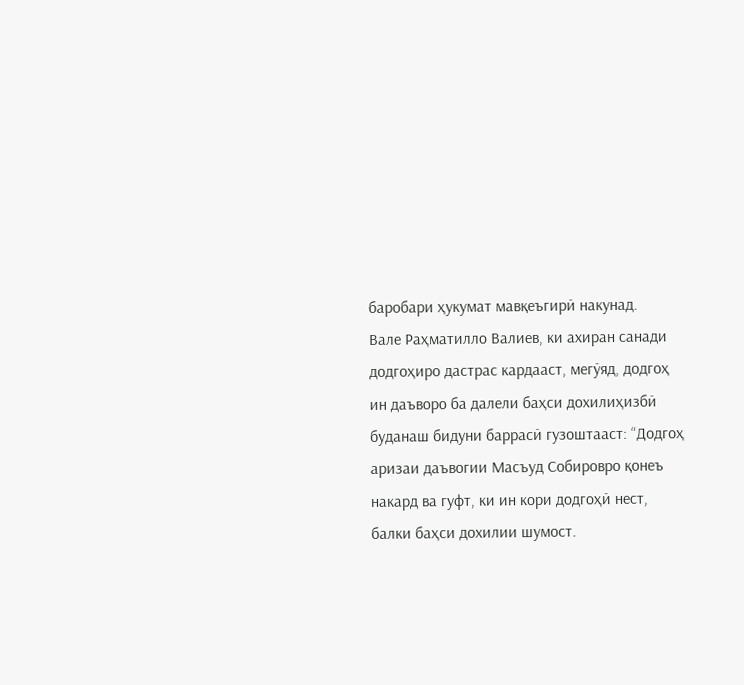баробари ҳукумат мавқеъгирӣ накунад.
Вале Раҳматилло Валиев, ки ахиран санади додгоҳиро дастрас кардааст, мегӯяд, додгоҳ ин даъворо ба далели баҳси дохилиҳизбӣ буданаш бидуни баррасӣ гузоштааст: “Додгоҳ аризаи даъвогии Масъуд Собировро қонеъ накард ва гуфт, ки ин кори додгоҳӣ нест, балки баҳси дохилии шумост.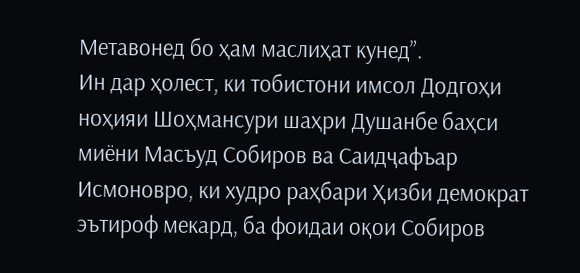Метавонед бо ҳам маслиҳат кунед”.
Ин дар ҳолест, ки тобистони имсол Додгоҳи ноҳияи Шоҳмансури шаҳри Душанбе баҳси миёни Масъуд Собиров ва Саидҷафъар Исмоновро, ки худро раҳбари Ҳизби демократ эътироф мекард, ба фоидаи оқои Собиров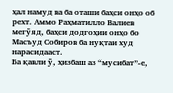ҳал намуд ва ба оташи баҳси онҳо об рехт. Аммо Раҳматилло Валиев мегӯяд, баҳси додгоҳии онҳо бо Масъуд Собиров ба нуқтаи худ нарасидааст.
Ба қавли ӯ, ҳизбаш аз “мусибат”-е,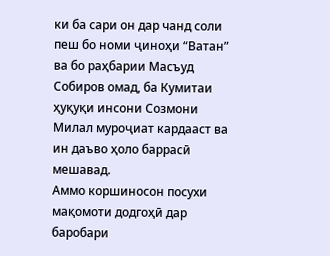ки ба сари он дар чанд соли пеш бо номи ҷиноҳи “Ватан” ва бо раҳбарии Масъуд Собиров омад, ба Кумитаи ҳуқуқи инсони Созмони Милал муроҷиат кардааст ва ин даъво ҳоло баррасӣ мешавад.
Аммо коршиносон посухи мақомоти додгоҳӣ дар баробари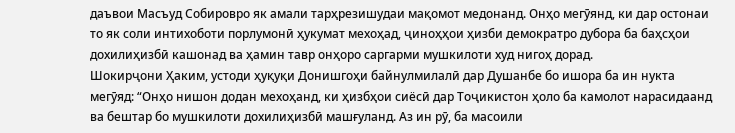даъвои Масъуд Собировро як амали тарҳрезишудаи мақомот медонанд. Онҳо мегӯянд, ки дар остонаи то як соли интихоботи порлумонӣ ҳукумат мехоҳад, ҷиноҳҳои ҳизби демократро дубора ба баҳсҳои дохилиҳизбӣ кашонад ва ҳамин тавр онҳоро саргарми мушкилоти худ нигоҳ дорад.
Шокирҷони Ҳаким, устоди ҳуқуқи Донишгоҳи байнулмилалӣ дар Душанбе бо ишора ба ин нукта мегӯяд: “Онҳо нишон додан мехоҳанд, ки ҳизбҳои сиёсӣ дар Тоҷикистон ҳоло ба камолот нарасидаанд ва бештар бо мушкилоти дохилиҳизбӣ машғуланд. Аз ин рӯ, ба масоили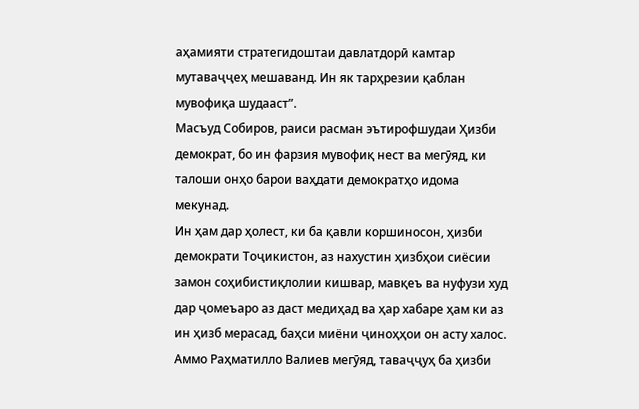аҳамияти стратегидоштаи давлатдорӣ камтар мутаваҷҷеҳ мешаванд. Ин як тарҳрезии қаблан мувофиқа шудааст”.
Масъуд Собиров, раиси расман эътирофшудаи Ҳизби демократ, бо ин фарзия мувофиқ нест ва мегӯяд, ки талоши онҳо барои ваҳдати демократҳо идома мекунад.
Ин ҳам дар ҳолест, ки ба қавли коршиносон, ҳизби демократи Тоҷикистон, аз нахустин ҳизбҳои сиёсии замон соҳибистиқлолии кишвар, мавқеъ ва нуфузи худ дар ҷомеъаро аз даст медиҳад ва ҳар хабаре ҳам ки аз ин ҳизб мерасад, баҳси миёни ҷиноҳҳои он асту халос.
Аммо Раҳматилло Валиев мегӯяд, таваҷҷуҳ ба ҳизби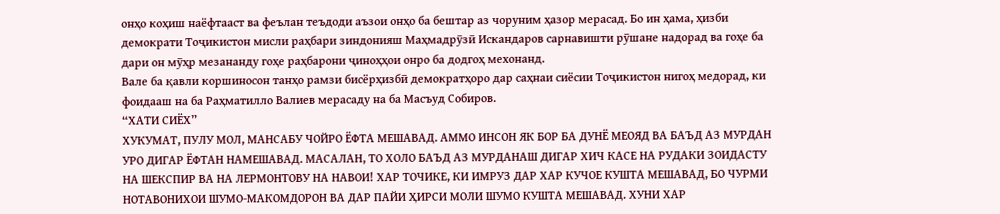онҳо коҳиш наёфтааст ва феълан теъдоди аъзои онҳо ба бештар аз чоруним ҳазор мерасад. Бо ин ҳама, ҳизби демократи Тоҷикистон мисли раҳбари зиндонияш Маҳмадрӯзӣ Искандаров сарнавишти рӯшане надорад ва гоҳе ба дари он мӯҳр мезананду гоҳе раҳбарони ҷиноҳҳои онро ба додгоҳ мехонанд.
Вале ба қавли коршиносон танҳо рамзи бисёрҳизбӣ демократҳоро дар саҳнаи сиёсии Тоҷикистон нигоҳ медорад, ки фоидааш на ба Раҳматилло Валиев мерасаду на ба Масъуд Собиров.
“ХАТИ СИЁХ”
ХУКУМАТ, ПУЛУ МОЛ, МАНСАБУ ЧОЙРО ЁФТА МЕШАВАД. АММО ИНСОН ЯК БОР БА ДУНЁ МЕОЯД ВА БАЪД АЗ МУРДАН УРО ДИГАР ЁФТАН НАМЕШАВАД. МАСАЛАН, ТО ХОЛО БАЪД АЗ МУРДАНАШ ДИГАР ХИЧ КАСЕ НА РУДАКИ ЗОИДАСТУ НА ШЕКСПИР ВА НА ЛЕРМОНТОВУ НА НАВОИ! ХАР ТОЧИКЕ, КИ ИМРУЗ ДАР ХАР КУЧОЕ КУШТА МЕШАВАД, БО ЧУРМИ НОТАВОНИХОИ ШУМО-МАКОМДОРОН ВА ДАР ПАЙИ ҲИРСИ МОЛИ ШУМО КУШТА МЕШАВАД. ХУНИ ХАР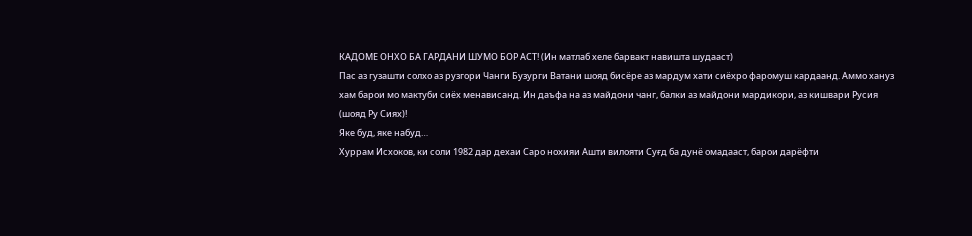КАДОМЕ ОНХО БА ГАРДАНИ ШУМО БОР АСТ! (Ин матлаб хеле барвакт навишта шудааст)
Пас аз гузашти солхо аз рузгори Чанги Бузурги Ватани шояд бисёре аз мардум хати сиёхро фаромуш кардаанд. Аммо хануз хам барои мо мактуби сиёх менависанд. Ин даъфа на аз майдони чанг, балки аз майдони мардикори, аз кишвари Русия (шояд Ру Сиях)!
Яке буд, яке набуд…
Хуррам Исхоков, ки соли 1982 дар дехаи Саро нохияи Ашти вилояти Суғд ба дунё омадааст, барои дарёфти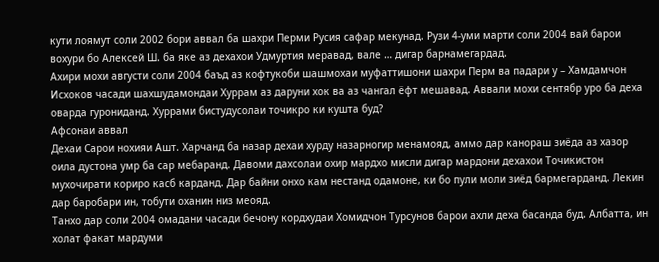кути лоямут соли 2002 бори аввал ба шахри Перми Русия сафар мекунад. Рузи 4-уми марти соли 2004 вай барои вохури бо Алексей Ш. ба яке аз дехахои Удмуртия меравад, вале … дигар барнамегардад.
Ахири мохи августи соли 2004 баъд аз кофтукоби шашмохаи муфаттишони шахри Перм ва падари у – Хамдамчон Исхоков часади шахшудамондаи Хуррам аз даруни хок ва аз чангал ёфт мешавад. Аввали мохи сентябр уро ба деха оварда гурониданд. Хуррами бистудусолаи точикро ки кушта буд?
Афсонаи аввал
Дехаи Сарои нохияи Ашт. Харчанд ба назар дехаи хурду назарногир менамояд, аммо дар канораш зиёда аз хазор оила дустона умр ба сар мебаранд. Давоми дахсолаи охир мардхо мисли дигар мардони дехахои Точикистон мухочирати кориро касб карданд. Дар байни онхо кам нестанд одамоне, ки бо пули моли зиёд бармегарданд. Лекин дар баробари ин, тобути оханин низ меояд.
Танхо дар соли 2004 омадани часади бечону кордхудаи Хомидчон Турсунов барои ахли деха басанда буд. Албатта, ин холат факат мардуми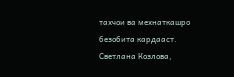тахчои ва мехнаткашро безобита кардааст.
Светлана Козлова,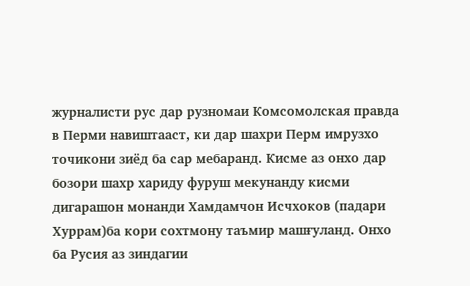журналисти рус дар рузномаи Комсомолская правда в Перми навиштааст, ки дар шахри Перм имрузхо точикони зиёд ба сар мебаранд. Кисме аз онхо дар бозори шахр хариду фуруш мекунанду кисми дигарашон монанди Хамдамчон Исчхоков (падари Хуррам)ба кори сохтмону таъмир машғуланд. Онхо ба Русия аз зиндагии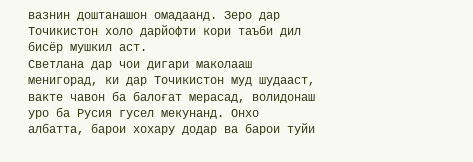вазнин доштанашон омадаанд. Зеро дар Точикистон холо дарйофти кори таъби дил бисёр мушкил аст.
Светлана дар чои дигари маколааш менигорад, ки дар Точикистон муд шудааст, вакте чавон ба балоғат мерасад, волидонаш уро ба Русия гусел мекунанд. Онхо албатта, барои хохару додар ва барои туйи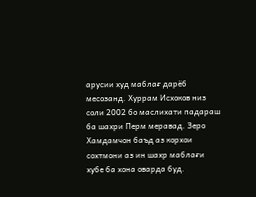арусии худ маблағ дарёб месозанд. Хуррам Исхоков низ соли 2002 бо маслихати падараш ба шахри Перм меравад. Зеро Хамдамчон баъд аз корхои сохтмони аз ин шахр маблағи хубе ба хона оварда буд.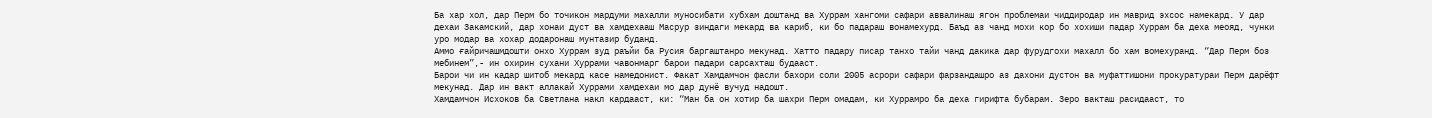Ба хар хол, дар Перм бо точикон мардуми махалли муносибати хубхам доштанд ва Хуррам хангоми сафари аввалинаш ягон проблемаи чиддиродар ин маврид эхсос намекард. У дар дехаи Закамский, дар хонаи дуст ва хамдехааш Масрур зиндаги мекард ва кариб, ки бо падараш вонамехурд. Баъд аз чанд мохи кор бо хохиши падар Хуррам ба деха меояд, чунки уро модар ва хохар додаронаш мунтазир буданд.
Аммо ғайричашмдошти онхо Хуррам зуд раъйи ба Русия баргаштанро мекунад. Хатто падару писар танхо тайи чанд дакика дар фурудгохи махалл бо хам вомехуранд. “Дар Перм боз мебинем”,- ин охирин сухани Хуррами чавонмарг барои падари сарсахташ будааст.
Барои чи ин кадар шитоб мекард касе намедонист. Факат Хамдамчон фасли бахори соли 2005 асрори сафари фарзандашро аз дахони дустон ва муфаттишони прокуратураи Перм дарёфт мекунад. Дар ин вакт аллакай Хуррами хамдехаи мо дар дунё вучуд надошт.
Хамдамчон Исхоков ба Светлана накл кардааст, ки: “Ман ба он хотир ба шахри Перм омадам, ки Хуррамро ба деха гирифта бубарам. Зеро вакташ расидааст, то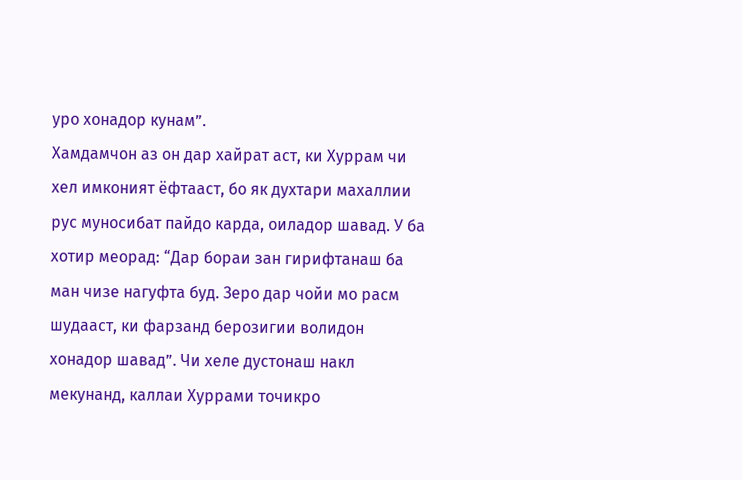уро хонадор кунам”.
Хамдамчон аз он дар хайрат аст, ки Хуррам чи хел имконият ёфтааст, бо як духтари махаллии рус муносибат пайдо карда, оиладор шавад. У ба хотир меорад: “Дар бораи зан гирифтанаш ба ман чизе нагуфта буд. Зеро дар чойи мо расм шудааст, ки фарзанд берозигии волидон хонадор шавад”. Чи хеле дустонаш накл мекунанд, каллаи Хуррами точикро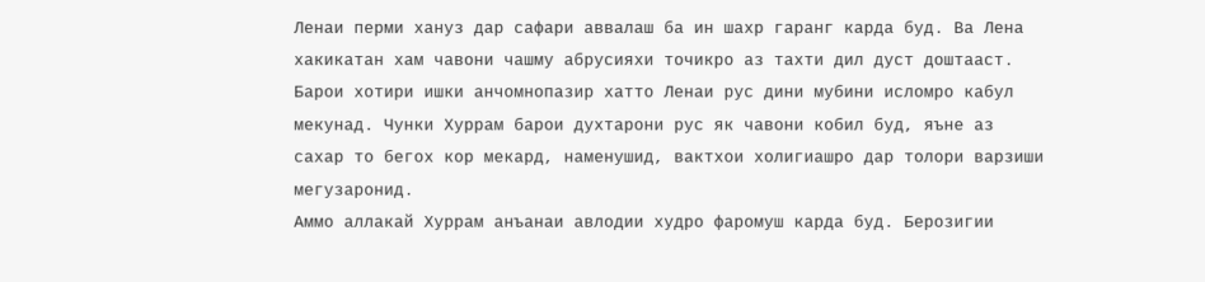Ленаи перми хануз дар сафари аввалаш ба ин шахр гаранг карда буд. Ва Лена хакикатан хам чавони чашму абрусияхи точикро аз тахти дил дуст доштааст. Барои хотири ишки анчомнопазир хатто Ленаи рус дини мубини исломро кабул мекунад. Чунки Хуррам барои духтарони рус як чавони кобил буд, яъне аз сахар то бегох кор мекард, наменушид, вактхои холигиашро дар толори варзиши мегузаронид.
Аммо аллакай Хуррам анъанаи авлодии худро фаромуш карда буд. Берозигии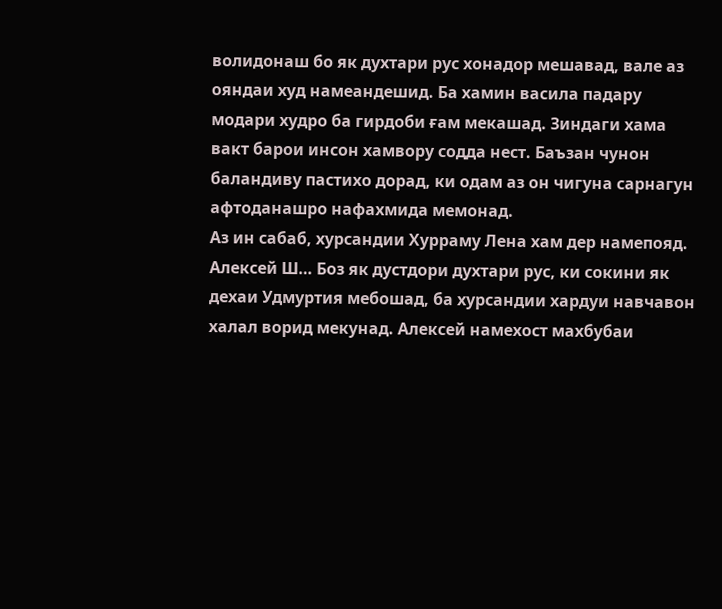волидонаш бо як духтари рус хонадор мешавад, вале аз ояндаи худ намеандешид. Ба хамин васила падару модари худро ба гирдоби ғам мекашад. Зиндаги хама вакт барои инсон хамвору содда нест. Баъзан чунон баландиву пастихо дорад, ки одам аз он чигуна сарнагун афтоданашро нафахмида мемонад.
Аз ин сабаб, хурсандии Хурраму Лена хам дер намепояд. Алексей Ш… Боз як дустдори духтари рус, ки сокини як дехаи Удмуртия мебошад, ба хурсандии хардуи навчавон халал ворид мекунад. Алексей намехост махбубаи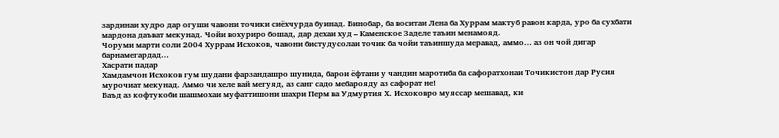зардинаи худро дар огуши чавони точики сиёхчурда буинад. Бинобар, ба воситаи Лена ба Хуррам мактуб равон карда, уро ба сухбати мардона даъват мекунад. Чойи вохуриро бошад, дар дехаи худ – Каменское Заделе таъин менамояд.
Чоруми марти соли 2004 Хуррам Исхоков, чавони бистудусолаи точик ба чойи таъиншуда меравад, аммо… аз он чой дигар барнамегардад…
Хасрати падар
Хамдамчон Исхоков гум шудани фарзандашро шунида, барои ёфтани у чандин маротиба ба сафоратхонаи Точикистон дар Русия мурочиат мекунад. Аммо чи хеле вай мегуяд, аз санг садо мебарояду аз сафорат не!
Баъд аз кофтукоби шашмохаи муфаттишони шахри Перм ва Удмуртия Х. Исхоковро муяссар мешавад, ки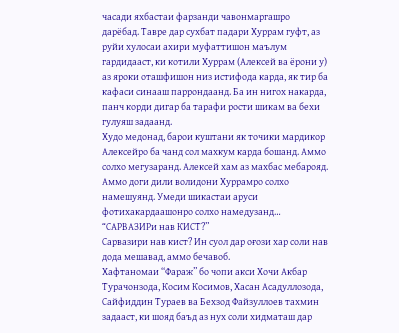часади яхбастаи фарзанди чавонмаргашро дарёбад. Тавре дар сухбат падари Хуррам гуфт, аз руйи хулосаи ахири муфаттишон маълум гардидааст, ки котили Хуррам (Алексей ва ёрони у) аз яроки оташфишон низ истифода карда, як тир ба кафаси синааш паррондаанд. Ба ин нигох накарда, панч корди дигар ба тарафи рости шикам ва бехи гулуяш задаанд.
Худо медонад, барои куштани як точики мардикор Алексейро ба чанд сол махкум карда бошанд. Аммо солхо мегузаранд. Алексей хам аз махбас мебарояд. Аммо доги дили волидони Хуррамро солхо намешуянд. Умеди шикастаи аруси фотихакардаашонро солхо намедузанд…
“CАРВАЗИРи нав КИСТ?”
Сарвазири нав кист? Ин суол дар оғози хар соли нав дода мешавад, аммо бечавоб.
Хафтаномаи “Фараж” бо чопи акси Хочи Акбар Турачонзода, Косим Косимов, Хасан Асадуллозода, Сайфиддин Тураев ва Бехзод Файзуллоев тахмин задааст, ки шояд баъд аз нух соли хидматаш дар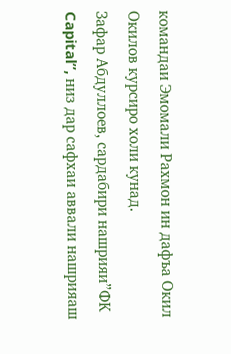командаи Эмомали Рахмон ин дафъа Окил Окилов курсиро холи кунад.
Зафар Абдуллоев, сардабири нашрияи”ФK Capital”, низ дар сафхаи аввали нашрияаш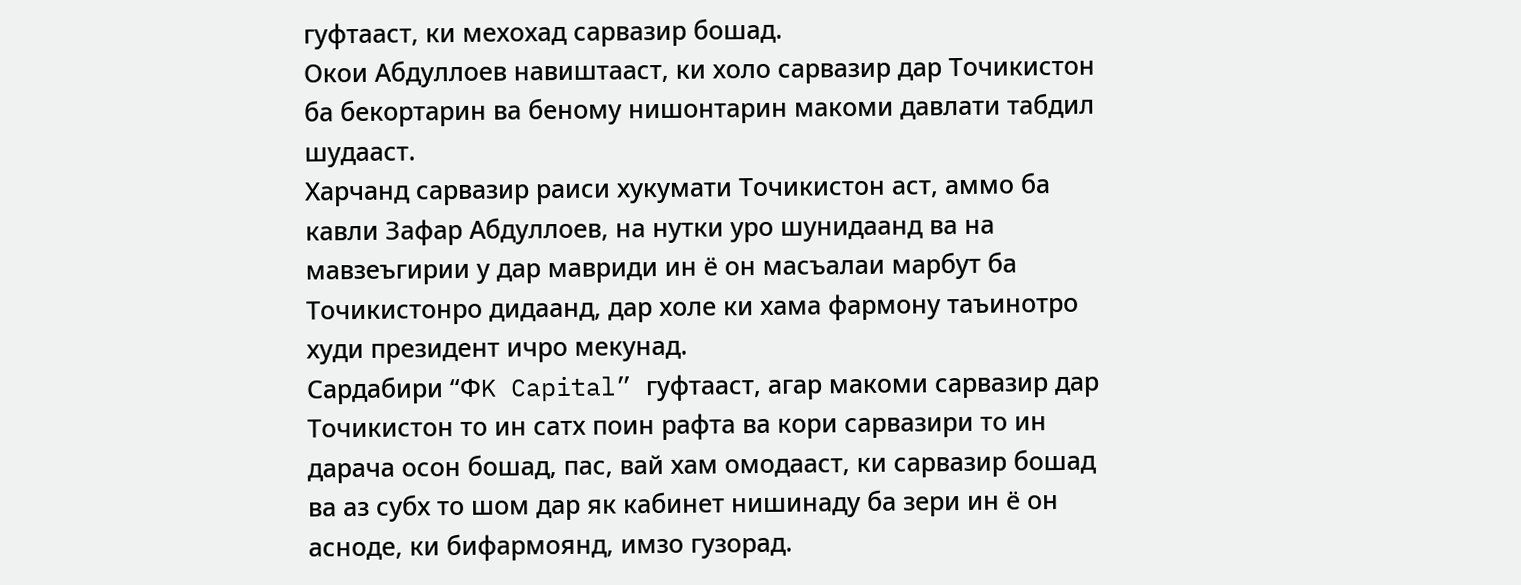гуфтааст, ки мехохад сарвазир бошад.
Окои Абдуллоев навиштааст, ки холо сарвазир дар Точикистон ба бекортарин ва беному нишонтарин макоми давлати табдил шудааст.
Харчанд сарвазир раиси хукумати Точикистон аст, аммо ба кавли Зафар Абдуллоев, на нутки уро шунидаанд ва на мавзеъгирии у дар мавриди ин ё он масъалаи марбут ба Точикистонро дидаанд, дар холе ки хама фармону таъинотро худи президент ичро мекунад.
Сардабири “ФK Capital” гуфтааст, агар макоми сарвазир дар Точикистон то ин сатх поин рафта ва кори сарвазири то ин дарача осон бошад, пас, вай хам омодааст, ки сарвазир бошад ва аз субх то шом дар як кабинет нишинаду ба зери ин ё он асноде, ки бифармоянд, имзо гузорад.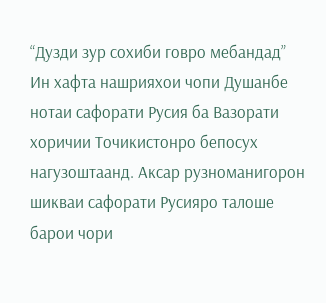“Дузди зур сохиби говро мебандад”
Ин хафта нашрияхои чопи Душанбе нотаи сафорати Русия ба Вазорати хоричии Точикистонро бепосух нагузоштаанд. Аксар рузноманигорон шикваи сафорати Русияро талоше барои чори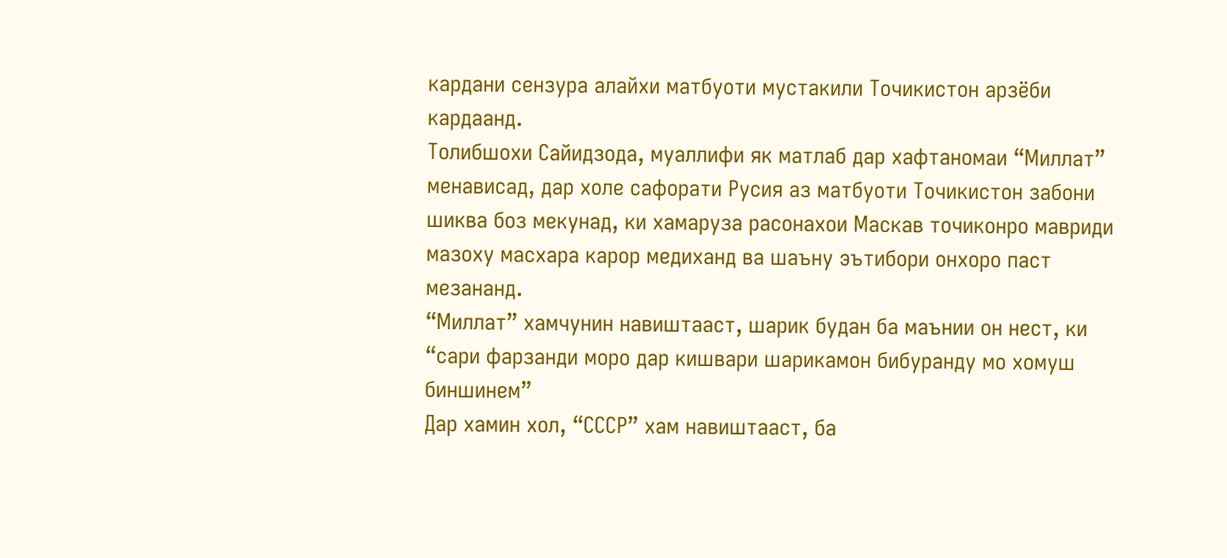кардани сензура алайхи матбуоти мустакили Точикистон арзёби кардаанд.
Толибшохи Сайидзода, муаллифи як матлаб дар хафтаномаи “Миллат” менависад, дар холе сафорати Русия аз матбуоти Точикистон забони шиква боз мекунад, ки хамаруза расонахои Маскав точиконро мавриди мазоху масхара карор медиханд ва шаъну эътибори онхоро паст мезананд.
“Миллат” хамчунин навиштааст, шарик будан ба маънии он нест, ки “сари фарзанди моро дар кишвари шарикамон бибуранду мо хомуш биншинем”
Дар хамин хол, “СССР” хам навиштааст, ба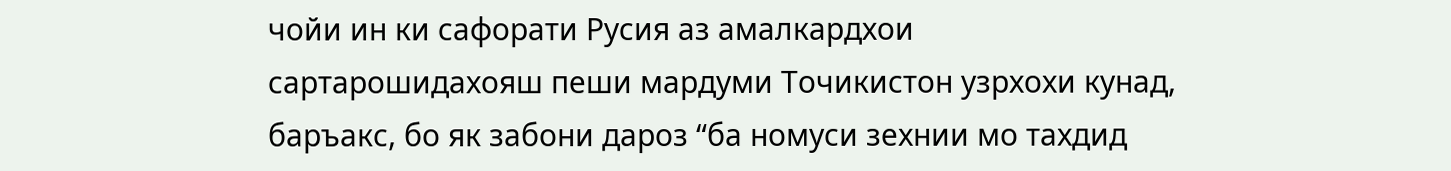чойи ин ки сафорати Русия аз амалкардхои сартарошидахояш пеши мардуми Точикистон узрхохи кунад, баръакс, бо як забони дароз “ба номуси зехнии мо тахдид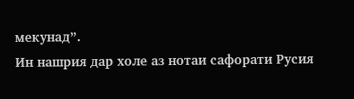мекунад”.
Ин нашрия дар холе аз нотаи сафорати Русия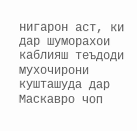нигарон аст, ки дар шуморахои каблияш теъдоди мухочирони кушташуда дар Маскавро чоп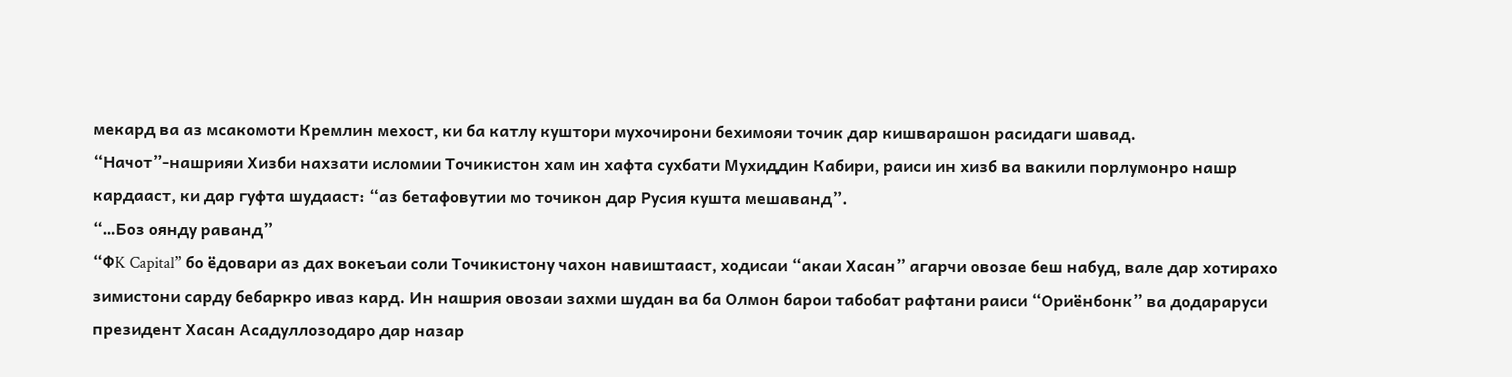мекард ва аз мсакомоти Кремлин мехост, ки ба катлу куштори мухочирони бехимояи точик дар кишварашон расидаги шавад.
“Начот”-нашрияи Хизби нахзати исломии Точикистон хам ин хафта сухбати Мухиддин Кабири, раиси ин хизб ва вакили порлумонро нашр кардааст, ки дар гуфта шудааст: “аз бетафовутии мо точикон дар Русия кушта мешаванд”.
“…Боз оянду раванд”
“ФK Capital” бо ёдовари аз дах вокеъаи соли Точикистону чахон навиштааст, ходисаи “акаи Хасан” агарчи овозае беш набуд, вале дар хотирахо зимистони сарду бебаркро иваз кард. Ин нашрия овозаи захми шудан ва ба Олмон барои табобат рафтани раиси “Ориёнбонк” ва додараруси президент Хасан Асадуллозодаро дар назар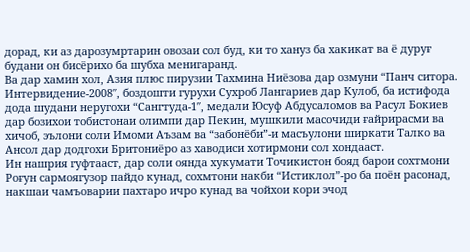дорад, ки аз дарозумртарин овозаи сол буд, ки то хануз ба хакикат ва ё дуруғ будани он бисёрихо ба шубха менигаранд.
Ва дар хамин хол, Азия плюс пирузии Тахмина Ниёзова дар озмуни “Панч ситора. Интервидение-2008″, боздошти гурухи Сухроб Лангариев дар Кулоб, ба истифода дода шудани неругохи “Сангтуда-1″, медали Юсуф Абдусаломов ва Расул Бокиев дар бозихои тобистонаи олимпи дар Пекин, мушкили масочиди ғайрирасми ва хичоб, эълони соли Имоми Аъзам ва “забонёби”-и масъулони ширкати Талко ва Ансол дар додгохи Бритониёро аз хаводиси хотирмони сол хондааст.
Ин нашрия гуфтааст, дар соли оянда хукумати Точикистон бояд барои сохтмони Роғун сармоягузор пайдо кунад, сохмтони накби “Истиклол”-ро ба поён расонад, накшаи чамъоварии пахтаро ичро кунад ва чойхои кори эчод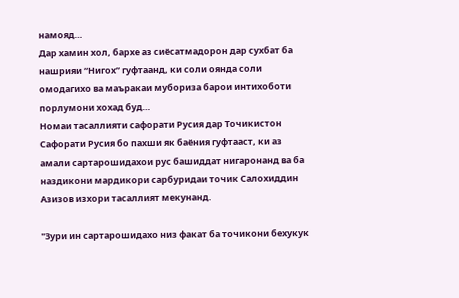намояд…
Дар хамин хол, бархе аз сиёсатмадорон дар сухбат ба нашрияи “Нигох” гуфтаанд, ки соли оянда соли омодагихо ва маъракаи мубориза барои интихоботи порлумони хохад буд…
Номаи тасаллияти сафорати Русия дар Точикистон
Сафорати Русия бо пахши як баёния гуфтааст, ки аз амали сартарошидахои рус башиддат нигаронанд ва ба наздикони мардикори сарбуридаи точик Салохиддин Азизов изхори тасаллият мекунанд.

"Зури ин сартарошидахо низ факат ба точикони бехукук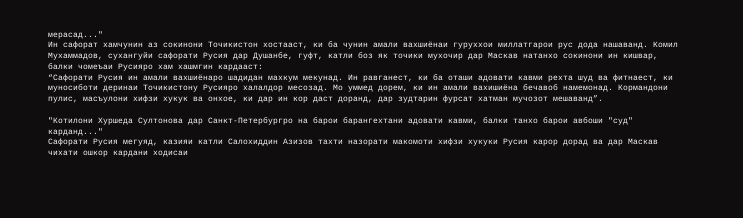мерасад..."
Ин сафорат хамчунин аз сокинони Точикистон хостааст, ки ба чунин амали вахшиёнаи гуруххои миллатгарои рус дода нашаванд. Комил Мухаммадов, сухангуйи сафорати Русия дар Душанбе, гуфт, катли боз як точики мухочир дар Маскав натанхо сокинони ин кишвар, балки чомеъаи Русияро хам хашмгин кардааст:
“Сафорати Русия ин амали вахшиёнаро шадидан махкум мекунад. Ин равганест, ки ба оташи адовати кавми рехта шуд ва фитнаест, ки муносиботи деринаи Точикистону Русияро халалдор месозад. Мо уммед дорем, ки ин амали вахишиёна бечавоб намемонад. Кормандони пулис, масъулони хифзи хукук ва онхое, ки дар ин кор даст доранд, дар зудтарин фурсат хатман мучозот мешаванд”.

"Котилони Хуршеда Султонова дар Санкт-Петербургро на барои барангехтани адовати кавми, балки танхо барои авбоши "суд" карданд..."
Сафорати Русия мегуяд, казияи катли Салохиддин Азизов тахти назорати макомоти хифзи хукуки Русия карор дорад ва дар Маскав чихати ошкор кардани ходисаи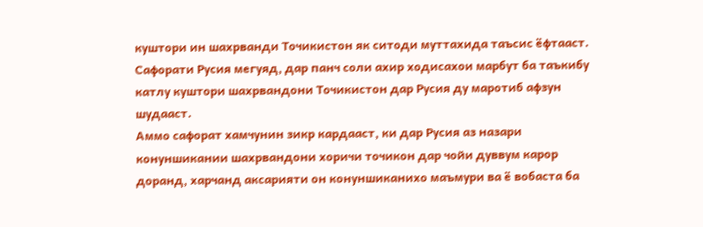куштори ин шахрванди Точикистон як ситоди муттахида таъсис ёфтааст. Сафорати Русия мегуяд, дар панч соли ахир ходисахои марбут ба таъкибу катлу куштори шахрвандони Точикистон дар Русия ду маротиб афзун шудааст.
Аммо сафорат хамчунин зикр кардааст, ки дар Русия аз назари конуншикании шахрвандони хоричи точикон дар чойи дуввум карор доранд, харчанд аксарияти он конуншиканихо маъмури ва ё вобаста ба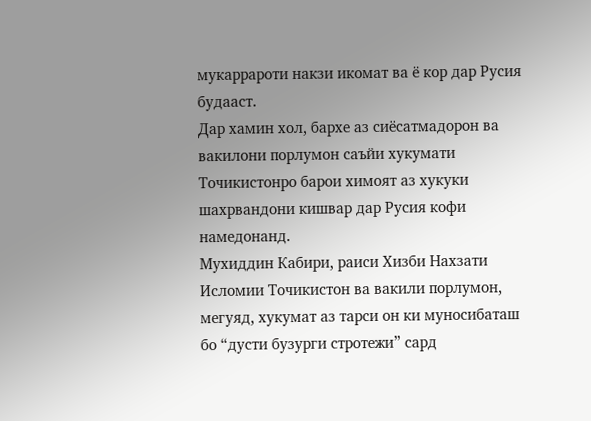мукаррароти накзи икомат ва ё кор дар Русия будааст.
Дар хамин хол, бархе аз сиёсатмадорон ва вакилони порлумон саъйи хукумати Точикистонро барои химоят аз хукуки шахрвандони кишвар дар Русия кофи намедонанд.
Мухиддин Кабири, раиси Хизби Нахзати Исломии Точикистон ва вакили порлумон, мегуяд, хукумат аз тарси он ки муносибаташ бо “дусти бузурги стротежи” сард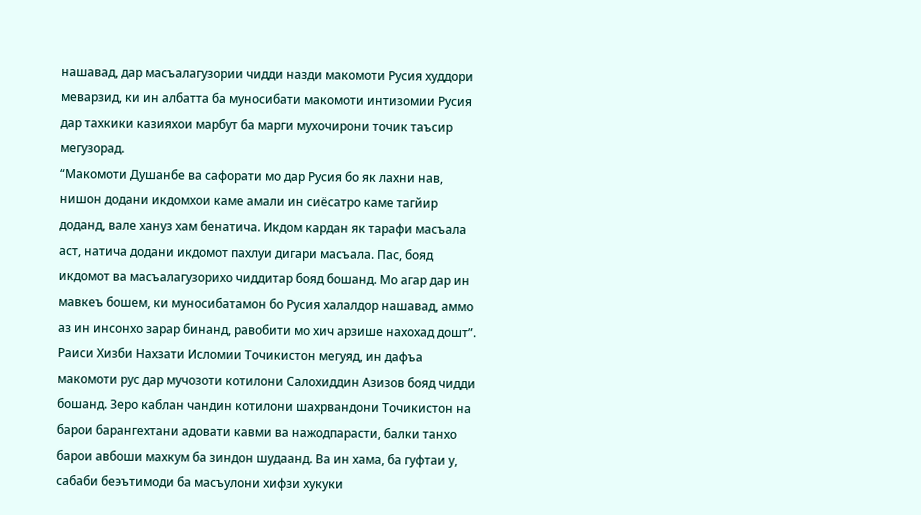нашавад, дар масъалагузории чидди назди макомоти Русия худдори меварзид, ки ин албатта ба муносибати макомоти интизомии Русия дар тахкики казияхои марбут ба марги мухочирони точик таъсир мегузорад.
“Макомоти Душанбе ва сафорати мо дар Русия бо як лахни нав, нишон додани икдомхои каме амали ин сиёсатро каме тагйир доданд, вале хануз хам бенатича. Икдом кардан як тарафи масъала аст, натича додани икдомот пахлуи дигари масъала. Пас, бояд икдомот ва масъалагузорихо чиддитар бояд бошанд. Мо агар дар ин мавкеъ бошем, ки муносибатамон бо Русия халалдор нашавад, аммо аз ин инсонхо зарар бинанд, равобити мо хич арзише нахохад дошт”.
Раиси Хизби Нахзати Исломии Точикистон мегуяд, ин дафъа макомоти рус дар мучозоти котилони Салохиддин Азизов бояд чидди бошанд. Зеро каблан чандин котилони шахрвандони Точикистон на барои барангехтани адовати кавми ва нажодпарасти, балки танхо барои авбоши махкум ба зиндон шудаанд. Ва ин хама, ба гуфтаи у, сабаби беэътимоди ба масъулони хифзи хукуки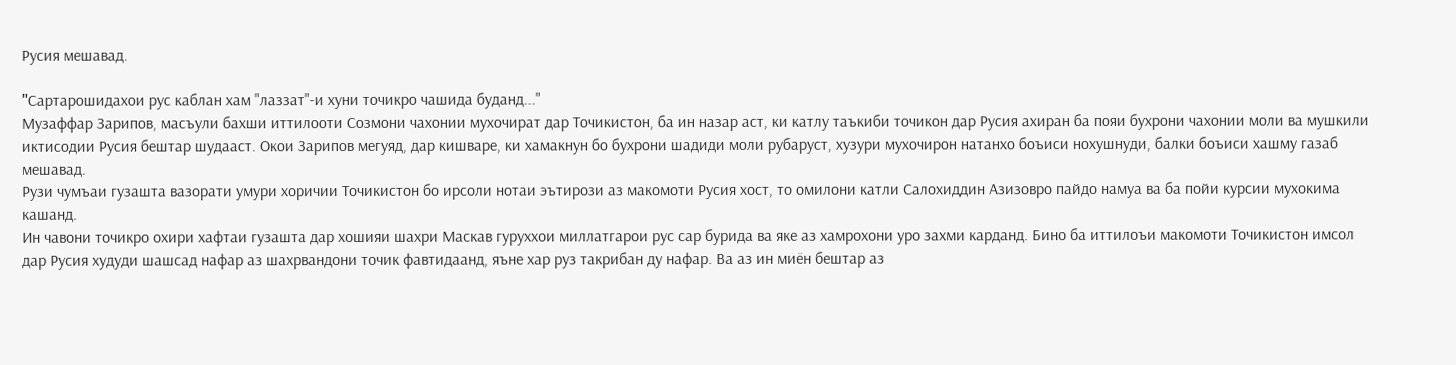Русия мешавад.

"Cартарошидахои рус каблан хам "лаззат"-и хуни точикро чашида буданд..."
Музаффар Зарипов, масъули бахши иттилооти Созмони чахонии мухочират дар Точикистон, ба ин назар аст, ки катлу таъкиби точикон дар Русия ахиран ба пояи бухрони чахонии моли ва мушкили иктисодии Русия бештар шудааст. Окои Зарипов мегуяд, дар кишваре, ки хамакнун бо бухрони шадиди моли рубаруст, хузури мухочирон натанхо боъиси нохушнуди, балки боъиси хашму газаб мешавад.
Рузи чумъаи гузашта вазорати умури хоричии Точикистон бо ирсоли нотаи эътирози аз макомоти Русия хост, то омилони катли Салохиддин Азизовро пайдо намуа ва ба пойи курсии мухокима кашанд.
Ин чавони точикро охири хафтаи гузашта дар хошияи шахри Маскав гуруххои миллатгарои рус сар бурида ва яке аз хамрохони уро захми карданд. Бино ба иттилоъи макомоти Точикистон имсол дар Русия худуди шашсад нафар аз шахрвандони точик фавтидаанд, яъне хар руз такрибан ду нафар. Ва аз ин миён бештар аз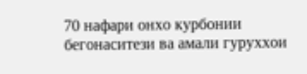70 нафари онхо курбонии бегонаситези ва амали гуруххои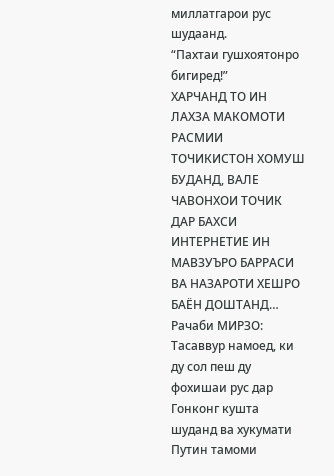миллатгарои рус шудаанд.
“Пахтаи гушхоятонро бигиред!”
ХАРЧАНД ТО ИН ЛАХЗА МАКОМОТИ РАСМИИ ТОЧИКИСТОН ХОМУШ БУДАНД, ВАЛЕ ЧАВОНХОИ ТОЧИК ДАР БАХСИ ИНТЕРНЕТИЕ ИН МАВЗУЪРО БАРРАСИ ВА НАЗАРОТИ ХЕШРО БАЁН ДОШТАНД…
Рачаби МИРЗО:
Тасаввур намоед, ки ду сол пеш ду фохишаи рус дар Гонконг кушта шуданд ва хукумати Путин тамоми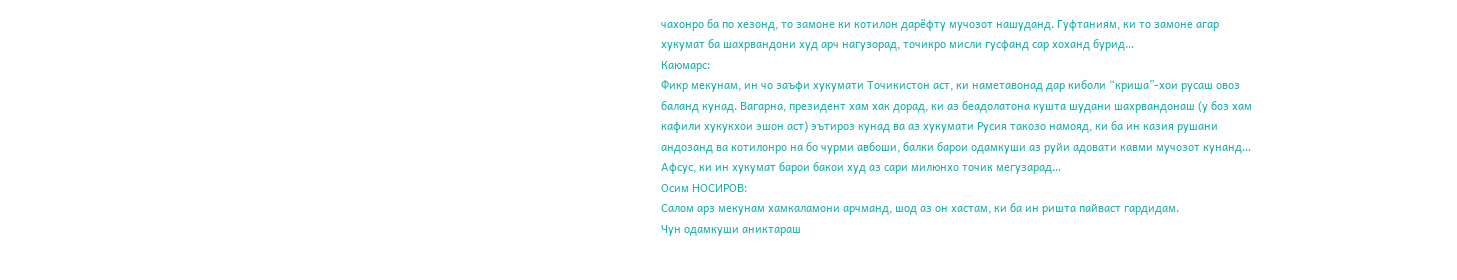чахонро ба по хезонд, то замоне ки котилон дарёфту мучозот нашуданд. Гуфтаниям, ки то замоне агар хукумат ба шахрвандони худ арч нагузорад, точикро мисли гусфанд сар хоханд бурид…
Каюмарс:
Фикр мекунам, ин чо заъфи хукумати Точикистон аст, ки наметавонад дар киболи “криша”-хои русаш овоз баланд кунад. Вагарна, президент хам хак дорад, ки аз беадолатона кушта шудани шахрвандонаш (у боз хам кафили хукукхои эшон аст) эътироз кунад ва аз хукумати Русия такозо намояд, ки ба ин казия рушани андозанд ва котилонро на бо чурми авбоши, балки барои одамкуши аз руйи адовати кавми мучозот кунанд…
Афсус, ки ин хукумат барои бакои худ аз сари милюнхо точик мегузарад…
Осим НОСИРОВ:
Салом арз мекунам хамкаламони арчманд, шод аз он хастам, ки ба ин ришта пайваст гардидам.
Чун одамкуши аниктараш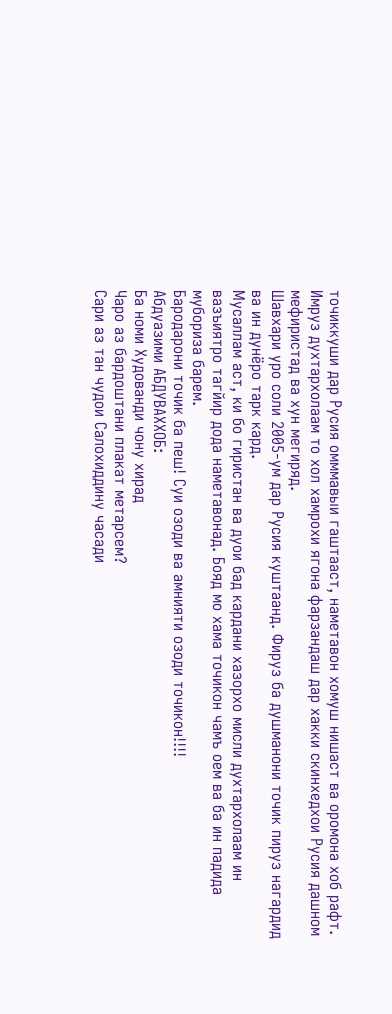точиккуши дар Русия омммавыи гаштааст, наметавон хомуш нишаст ва оромона хоб рафт. Имруз духтархолаам то хол хамрохи ягона фарзандаш дар хакки скинхедхои Русия дашном мефиристад ва хун мегиряд.
Шавхари уро соли 2005-ум дар Русия куштаанд. Фируз ба душманони точик пируз нагардид ва ин дунёро тарк кард.
Мусаллам аст, ки бо гиристан ва дуои бад кардани хазорхо мисли духтархолаам ин вазъиятро тагйир дода наметавонад. Бояд мо хама точикон чамъ оем ва ба ин падида мубориза барем.
Бародарони точик ба пеш! Суи озоди ва амнияти озоди точикон!!!!
Абдуазими АБДУВАХХОБ:
Ба номи Худованди чону хирад
Чаро аз бардоштани плакат метарсем?
Сари аз тан чудои Салохиддину часади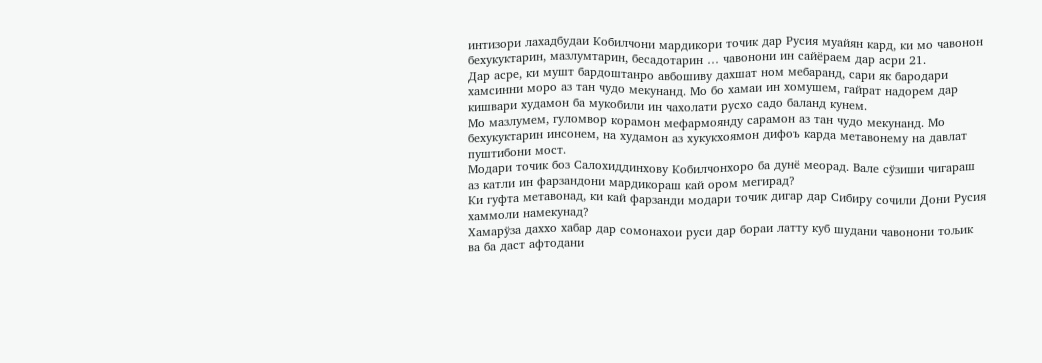интизори лахадбудаи Кобилчони мардикори точик дар Русия муайян кард, ки мо чавонон бехукуктарин, мазлумтарин, бесадотарин … чавонони ин сайёраем дар асри 21.
Дар асре, ки мушт бардоштанро авбошиву дахшат ном мебаранд, сари як бародари хамсинни моро аз тан чудо мекунанд. Мо бо хамаи ин хомушем, гайрат надорем дар кишвари худамон ба мукобили ин чахолати русхо садо баланд кунем.
Мо мазлумем, гуломвор корамон мефармоянду сарамон аз тан чудо мекунанд. Мо бехукуктарин инсонем, на худамон аз хукукхоямон дифоъ карда метавонему на давлат пуштибони мост.
Модари точик боз Салохиддинхову Кобилчонхоро ба дунё меорад. Вале сўзиши чигараш аз катли ин фарзандони мардикораш кай ором мегирад?
Ки гуфта метавонад, ки кай фарзанди модари точик дигар дар Сибиру сочили Дони Русия хаммоли намекунад?
Хамарўза даххо хабар дар сомонахои руси дар бораи латту куб шудани чавонони тољик ва ба даст афтодани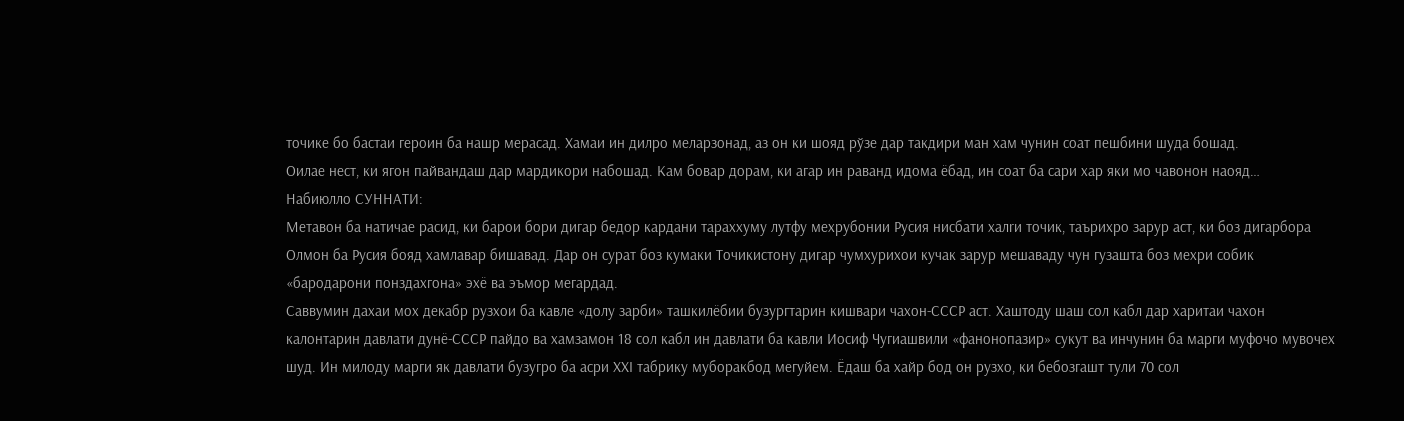точике бо бастаи героин ба нашр мерасад. Хамаи ин дилро меларзонад, аз он ки шояд рўзе дар такдири ман хам чунин соат пешбини шуда бошад.
Оилае нест, ки ягон пайвандаш дар мардикори набошад. Кам бовар дорам, ки агар ин раванд идома ёбад, ин соат ба сари хар яки мо чавонон наояд…
Набиюлло СУННАТИ:
Метавон ба натичае расид, ки барои бори дигар бедор кардани тараххуму лутфу мехрубонии Русия нисбати халrи точик, таърихро зарур аст, ки боз дигарбора Олмон ба Русия бояд хамлавар бишавад. Дар он сурат боз кумаки Точикистону дигар чумхурихои кучак зарур мешаваду чун гузашта боз мехри собик «бародарони понздахгона» эхё ва эъмор мегардад.
Саввумин дахаи мох декабр рузхои ба кавле «долу зарби» ташкилёбии бузургтарин кишвари чахон-СССР аст. Хаштоду шаш сол кабл дар харитаи чахон калонтарин давлати дунё-СССР пайдо ва хамзамон 18 сол кабл ин давлати ба кавли Иосиф Чугиашвили «фанонопазир» сукут ва инчунин ба марги муфочо мувочех шуд. Ин милоду марги як давлати бузугро ба асри ХХI табрику муборакбод мегуйем. Ёдаш ба хайр бод он рузхо, ки бебозгашт тули 70 сол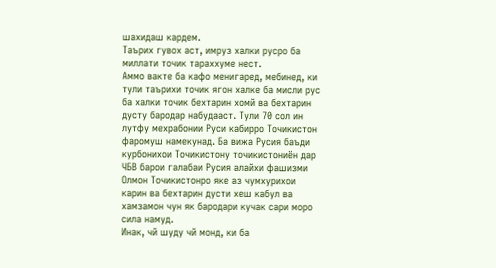шахидаш кардем.
Таърих гувох аст, имруз халки русро ба миллати точик тараххуме нест.
Аммо вакте ба кафо менигаред, мебинед, ки тули таърихи точик ягон халке ба мисли рус ба халки точик бехтарин хомй ва бехтарин дусту бародар набудааст. Тули 70 сол ин лутфу мехрабонии Руси кабирро Точикистон фаромуш намекунад. Ба вижа Русия баъди курбонихои Точикистону точикистониён дар ЧБВ барои галабаи Русия алайхи фашизми Олмон Точикистонро яке аз чумхурихои карин ва бехтарин дусти хеш кабул ва хамзамон чун як бародари кучак сари моро сила намуд.
Инак, чй шуду чй монд, ки ба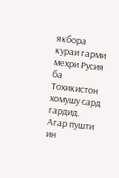якбора кураи гарми мехри Русия ба Тоxикистон хомушу сард гардид.
Агар пушти ин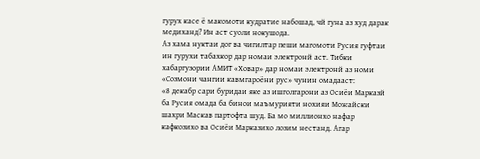гурух касе ё макомоти кудратие набошад, чй гуна аз худ дарак медиханд? Ин аст суоли нокушода.
Аз хама нуктаи дог ва чигилтар пеши маrомоти Русия гуфтаи ин гурухи табахкор дар номаи электронй аст. Тибки хабаргузории АМИТ «Ховар» дар номаи электронй аз номи «Созмони чангии кавмгароёни рус» чунин омадааст:
«8 декабр сари буридаи яке аз ишголгарони аз Осиёи Марказй ба Русия омада ба бинои маъмурияти нохияи Можайски шахри Маскав партофта шуд. Ба мо миллионхо нафар кафкозихо ва Осиёи Марказихо лозим нестанд. Агар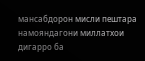мансабдорон мисли пештара намояндагони миллатхои дигарро ба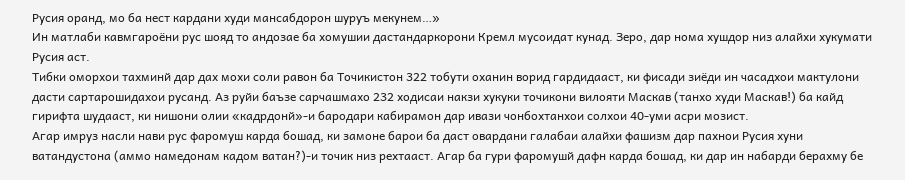Русия оранд, мо ба нест кардани худи мансабдорон шуруъ мекунем…»
Ин матлаби кавмгароёни рус шояд то андозае ба хомушии дастандаркорони Кремл мусоидат кунад. Зеро, дар нома хушдор низ алайхи хукумати Русия аст.
Тибки оморхои тахминй дар дах мохи соли равон ба Точикистон 322 тобути оханин ворид гардидааст, ки фисади зиёди ин часадхои мактулони дасти сартарошидахои русанд. Аз руйи баъзе сарчашмахо 232 ходисаи накзи хукуки точикони вилояти Маскав (танхо худи Маскав!) ба кайд гирифта шудааст, ки нишони олии «кадрдонй»-и бародари кабирамон дар ивази чонбохтанхои солхои 40-уми асри мозист.
Агар имруз насли нави рус фаромуш карда бошад, ки замоне барои ба даст овардани галабаи алайхи фашизм дар пахнои Русия хуни ватандустона (аммо намедонам кадом ватан?)-и точик низ рехтааст. Агар ба гури фаромушй дафн карда бошад, ки дар ин набарди берахму бе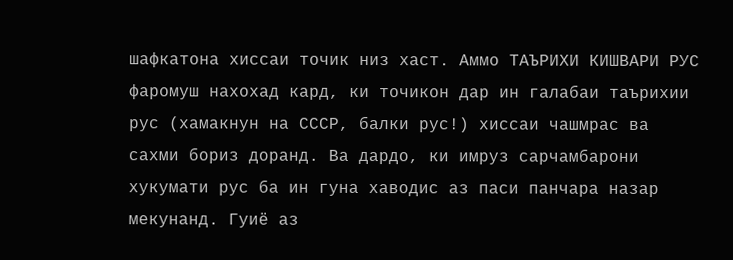шафкатона хиссаи точик низ хаст. Аммо ТАЪРИХИ КИШВАРИ РУС фаромуш нахохад кард, ки точикон дар ин галабаи таърихии рус (хамакнун на СССР, балки рус!) хиссаи чашмрас ва сахми бориз доранд. Ва дардо, ки имруз сарчамбарони хукумати рус ба ин гуна хаводис аз паси панчара назар мекунанд. Гуиё аз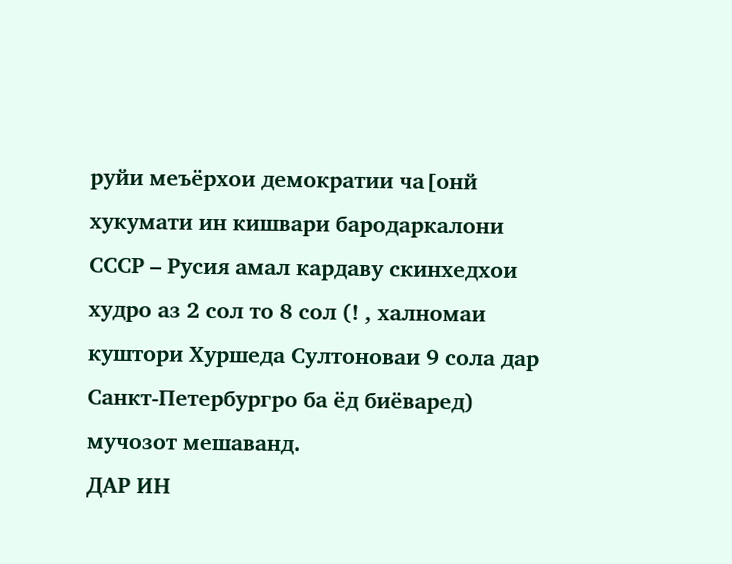руйи меъёрхои демократии ча[онй хукумати ин кишвари бародаркалони СССР – Русия амал кардаву скинхедхои худро аз 2 сол то 8 сол (! , халномаи куштори Хуршеда Султоноваи 9 сола дар Санкт-Петербургро ба ёд биёваред) мучозот мешаванд.
ДАР ИН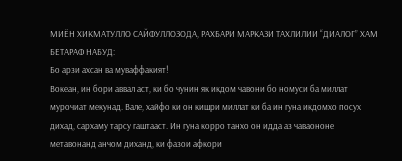МИЁН ХИКМАТУЛЛО САЙФУЛЛОЗОДА, РАХБАРИ МАРКАЗИ ТАХЛИЛИИ “ДИАЛОГ” ХАМ БЕТАРАФ НАБУД:
Бо арзи ахсан ва муваффакият!
Вокеан, ин бори аввал аст, ки бо чунин як икдом чавони бо номуси ба миллат мурочиат мекунад. Вале, хайфо ки он кишри миллат ки ба ин гуна икдомхо посух дихад, сархаму тарсу гаштааст. Ин гуна корро танхо он идда аз чаваононе метавонанд анчом диханд, ки фазои афкори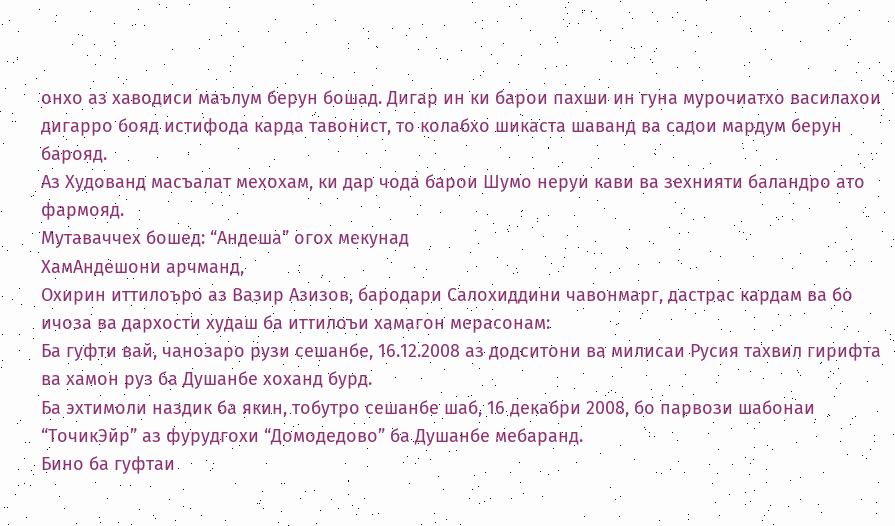онхо аз хаводиси маълум берун бошад. Дигар ин ки барои пахши ин гуна мурочиатхо василахои дигарро бояд истифода карда тавонист, то колабхо шикаста шаванд ва садои мардум берун барояд.
Аз Худованд масъалат мехохам, ки дар чода барои Шумо неруи кави ва зехнияти баландро ато фармояд.
Мутаваччех бошед: “Андеша” огох мекунад
ХамАндешони арчманд,
Охирин иттилоъро аз Вазир Азизов, бародари Салохиддини чавонмарг, дастрас кардам ва бо ичоза ва дархости худаш ба иттилоъи хамагон мерасонам:
Ба гуфти вай, чанозаро рузи сешанбе, 16.12.2008 аз додситони ва милисаи Русия тахвил гирифта ва хамон руз ба Душанбе хоханд бурд.
Ба эхтимоли наздик ба якин, тобутро сешанбе шаб, 16 декабри 2008, бо парвози шабонаи “ТочикЭйр” аз фурудгохи “Домодедово” ба Душанбе мебаранд.
Бино ба гуфтаи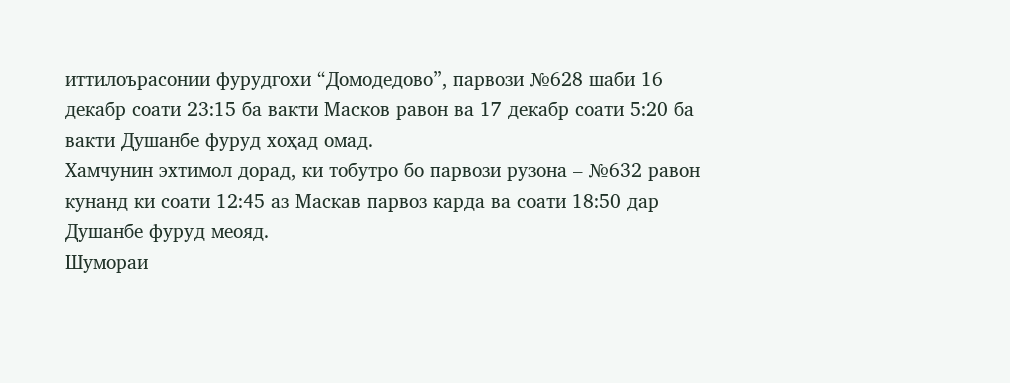иттилоърасонии фурудгохи “Домодедово”, парвози №628 шаби 16 декабр соати 23:15 ба вакти Масков равон ва 17 декабр соати 5:20 ба вакти Душанбе фуруд хоҳад омад.
Хамчунин эхтимол дорад, ки тобутро бо парвози рузона – №632 равон кунанд ки соати 12:45 аз Маскав парвоз карда ва соати 18:50 дар Душанбе фуруд меояд.
Шумораи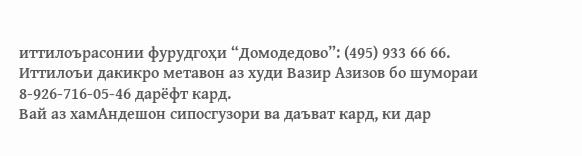иттилоърасонии фурудгоҳи “Домодедово”: (495) 933 66 66.
Иттилоъи дакикро метавон аз худи Вазир Азизов бо шумораи 8-926-716-05-46 дарёфт кард.
Вай аз хамАндешон сипосгузори ва даъват кард, ки дар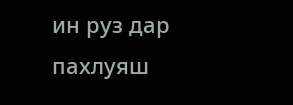ин руз дар пахлуяш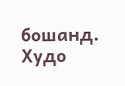бошанд.
Худо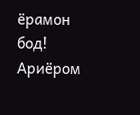ёрамон бод!
Aриёрoм